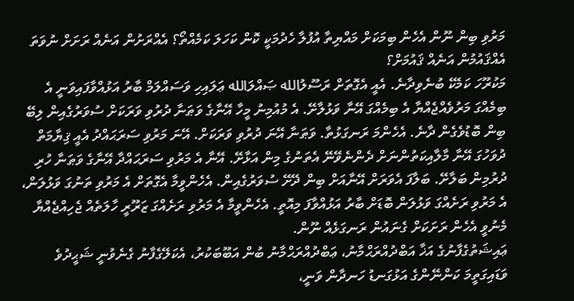މަރުވި ބިން ނޫން އެހެން ބިމަކަށް މައްޔިތާ އުފުލާ ހެދުމަކީ ކޮން ކަހަލަ ކަމެއްތޯ؟ އެއްރަށުން އަނެއް ރަށަށް ނުވަތަ އެއްޤައުމުން އަނެއް ޤައުމަށް؟
މަކުރޫހަ ކަމެކޭ ބުނެވިދާނެ. އެއީ އެގޮތަށް ރަސޫލުالله ޞައްލަالله ޢަލައިހި ވަސައްލަމް ބާރު އަޅުއްވާފައިވަނީ އެ ބިމެއްގަ މަރުވެއްޖެއްޔާ އެ ބިމެއްގަ އޭނާ ވަޅުލާށޭ. އެ މުއުމިނު މީހާ އޭނާގެ ވަޠަނާ ދުރުވި ވަރަކަށް ސުވަރުގެއިން ލިބޭ ބިން ބޮޑުވެގެން ދާނެ. އެހެންމަ ރަނގަޅުތާ. ވަޠަނާ އޭނަ ދުރުވި ވަރަކަށް. އޭނަ މަރުވި ސަރަޙައްދު އެއީ ޤިޔާމަތް ދުވަހުގަ އޭނާ މާލާއިކަތުންނަށް ދެންނެވޭނޭ އެތަނުގެ މިން އަޅާށޭ. އޭނާ އެ މަރުވި ސަރަޙައްދާ އޭނާގެ ވަޠަނާ ހުރި ދުރުމިން ބަލާށޭ. ބަލާފަ އެވަރަށް އޭނާއަށް ބިން ދޭށޭ ސުވަރުގެއިން. އެހެންވީމާ އެގޮތަށް އެ މަރުވި ތަނުގަ ވަޅުލަން، އެ މަރުވި ރަށެއްގަ ވަޅުލަން ބޮޑަށް ބާރު އަޅުއްވާފަ މިއޮތީ. އެހެންވީމާ އެ މަރުވި ރަށެއްގަ ޒަރޫރީ ހާލަތެއް ޖެހިއްޖެއްޔާ މެނުވީ އެހެން ރަށަކަށް ގެނައުން ރަނގަޅެއް ނޫން.
ޢައިޝަތުގެފާނުގެ އަޚާ އަބްދުއްރަޙްމާނު، ޢަބްދުއްރަޙްމާނު ބުން އަބޫބަކުރު، އެކަލޭގެފާނު ގެނެވުނީ ޝަޙީދުވެ ވަޑައިގަތީމަ ކަންނޭންގެ އަޅުގަނޑު ހަނދާން ވަނީ،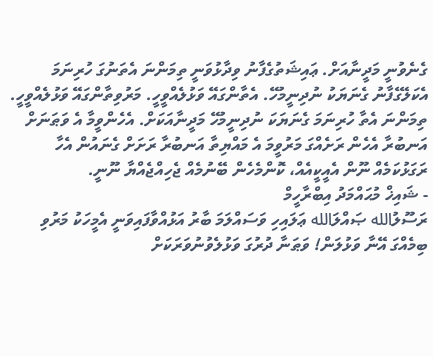ގެނެވުނީ މަދީނާއަށް. ޢައިޝަތުގެފާނު ވިދާޅުވަނީ ތިމަންނަ އެތަނުގަ ހުރިނަމަ އެކަލޭގެފާނު ގެނަޔަކު ނުދިނީމުހޭ. އެތާންގައޭ ވަޅުލެއްވީހީ. މަރުވިތާންގައޭ ވަޅުލެއްވީހީ. ތިމަންނަ އެތާ ހުރިނަމަ ގެނަޔަކަ ނުދިނީމުހޭ މަދީނާއަކަށް. އެހެންވީމާ އެ ވަޠަނަށް އަނބުރާ އެހެން ރަށެއްގަ މަރުވީމަ އެ މައްޔިތާ އަނބުރާ ރަށަށް ގެނައުން އެހާ ރަގަޅުކަމެއް ނޫން އެއީކީއެއް، ކޮންމެހެން ބޭނުމެއް ޖެހިއްޖެއްޔާ ނޫނީ.
- ޝައިޚް މުޙައްމަދު އިބްރާހީމް
ރަސޫލުالله ޞައްލަالله ޢަލައިހި ވަސައްލަމަ ބާރު އަޅުއްވާފައިވަނީ އެމީހަކު މަރުވި ބިމެއްގަ އޭނާ ވަޅުލަން! ވަޠަނާ ދުރުގަ ވަޅުލެވުނުވަރަކަށް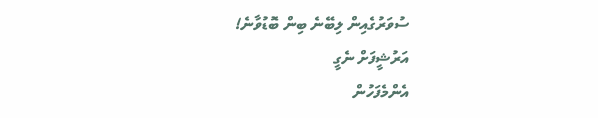ސުވަރުގެއިން ލިބޭނެ ބިން ބޮޑުވާނެ!
އަރުޝީފަށް ނެގީ
އެންމެފަހުން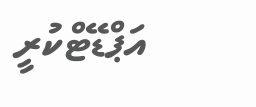އަޕްޑޭޓްކުރީ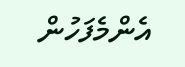އެންމެފަހުން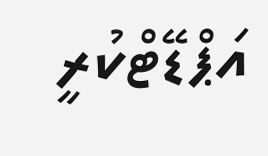އަޕްޑޭޓްކުރީ